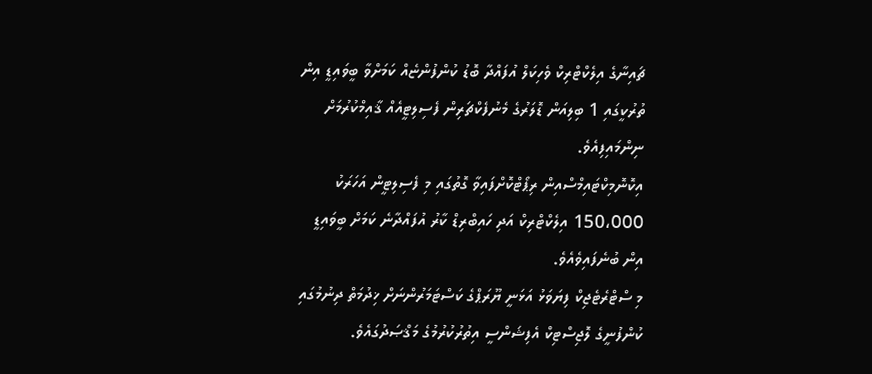ޗައިނާގެ އިލެކްޓްރިކް ވެހިކަލް އުފައްދާ ބޮޑު ކުންފުންޏެއް ކަމަށްވާ ބީވައިޑީ އިން ތުރުކީގައި 1 ބިލިއަން ޑޮލަރުގެ މެނުފެކްޗަރިން ފެސިލިޓީއެއް ޤާއިމްކުރުމަށް ނިންމައިފިއެވެ.
އިކޮނޮމިކްޓައިމްސްއިން ރިޕޯޓްކޮށްފައިވާ ގޮތުގައި މި ފެސިލިޓީން އަހަރަކު 150،000 އިލެކްޓްރިކް އަދި ހައިބްރިޑް ކާރު އުފައްދާނެ ކަމަށް ބީވައިޑީ އިން ބުނެފައިވެއެވެ.
މި ސްޓްރެޓެޖިކް ފިޔަވަޅު އަޅަނީ ޔޫރަޕްގެ ކަސްޓަމަރުންނަށް ޚިދުމަތް ދިނުމުގައި ކުންފުނީގެ ލޮޖިސްޓިކް އެފިޝަންސީ އިތުރުކުރުމުގެ މަޤްޞަދުގައެވެ.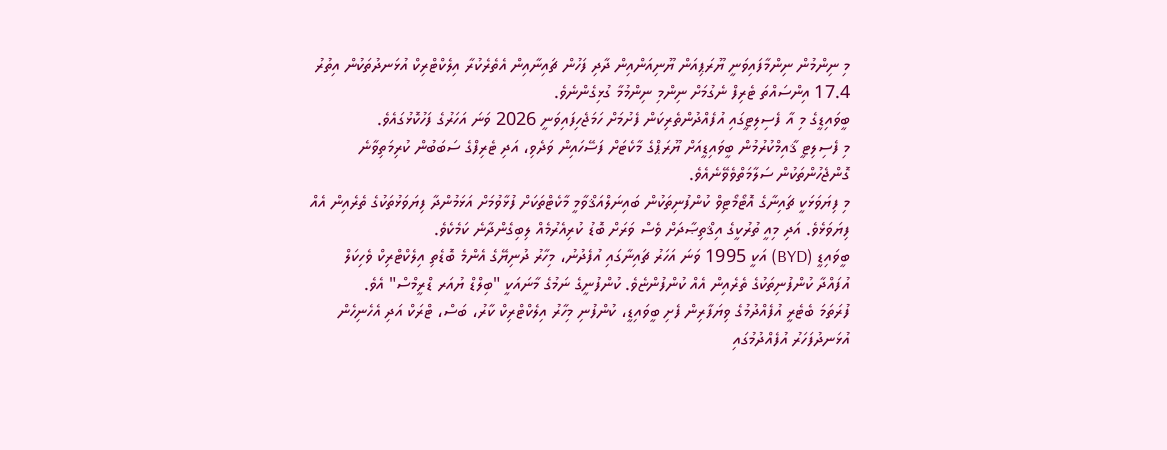މި ނިންމުން ނިންމާފައިވަނީ ޔޫރަޕިއަން ޔޫނިއަންއިން ދާދި ފަހުން ޗައިނާއިން އެތެރެކުރާ އިލެކްޓްރިކް އުޅަނދުތަކުން އިތުރު 17.4 އިންސައްތަ ޓެރިފް ނެގުމަށް ނިންމި ނިންމުމާ ގުޅިގެންނެވެ.
ބީވައިޑީގެ މި އާ ފެސިލިޓީގައި އުފެއްދުންތެރިކަން ފެށުމަށް ހަމަޖެހިފައިވަނީ 2026 ވަނަ އަހަރުގެ ފަހުކޮޅުގައެވެ.
މި ފެސިލިޓީ ޤާއިމްކުރުމުން ބީވައިޑީއަށް ޔޫރަޕްގެ މާކެޓަށް ފަސޭހައިން ވަދެވި، އަދި ޓެރިފްގެ ސަބަބުން ކުރިމަތިވާނެ ގޮންޖެހުންތަކުން ސަލާމަތްވެވޭނެއެވެ.
މި ފިޔަވަޅަކީ ޗައިނާގެ އޮޓޯމޯޓިވް ކުންފުނިތަކުން ބައިނަލްއަޤްވާމީ މާކެޓްތަކަށް ފުޅާވުމަށް އަޅަމުންދާ ފިޔަވަޅުތަކުގެ ތެރެއިން އެއް ފިޔަވަޅެވެ. އަދި މިއީ ތުރުކީގެ އިޤްތިޞާދަށް ވެސް ވަރަށް ބޮޑު ކުރިއެރުމެއް ލިބިގެންދާނެ ކަމެކެވެ.
ބީވައިޑީ (BYD) އަކީ 1995 ވަނަ އަހަރު ޗައިނާގައި އުފެދުނު، މިހާރު ދުނިޔޭގެ އެންމެ ބޮޑެތި އިލެކްޓްރިކް ވެހިކަލް އުފައްދާ ކުންފުނިތަކުގެ ތެރެއިން އެއް ކުންފުންޏެވެ. ކުންފުނީގެ ނަމުގެ މާނައަކީ "ބިލްޑް ޔުއަރ ޑްރީމްސް" އެވެ.
ފުރަތަމަ ބެޓެރީ އުފެއްދުމުގެ ވިޔަފާރިން ފެށި ބީވައިޑީ، ކުންފުނި މިހާރު އިލެކްޓްރިކް ކާރު، ބަސް، ޓްރަކް އަދި އެހެނިހެން އުޅަނދުފަހަރު އުފެއްދުމުގައި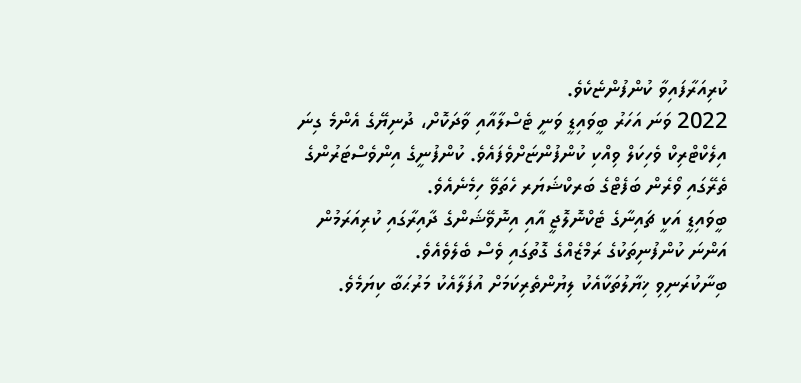ކުރިއަރާފައިވާ ކުންފުންޏެކެވެ.
2022 ވަނަ އަހަރު ބީވައިޑީ ވަނީ ޓެސްލާއާއި ވާދަކޮށް، ދުނިޔޭގެ އެންމެ ގިނަ އިލެކްޓްރިކް ވެހިކަލް ވިއްކި ކުންފުންޏަށްވެފައެވެ. ކުންފުނީގެ އިންވެސްޓަރުންގެ ތެރޭގައި ވޯރެން ބަފެޓްގެ ބަރކްޝަޔަރ ހެތަވޭ ހިމެނެއެވެ.
ބީވައިޑީ އަކީ ޗައިނާގެ ޓެކްނޮލޮޖީ އާއި އިނޮވޭޝަންގެ ދާއިރާގައި ކުރިއަރަމުން އަންނަ ކުންފުނިތަކުގެ ރަމްޒެއްގެ ގޮތުގައި ވެސް ބެލެވެއެވެ.
ބިނާކުރަނިވި ޚިޔާލުތަކާއެކު ލިޔުންތެރިކަމަށް އުފަލާއެކު މަރުޙަބާ ކިޔަމެވެ.